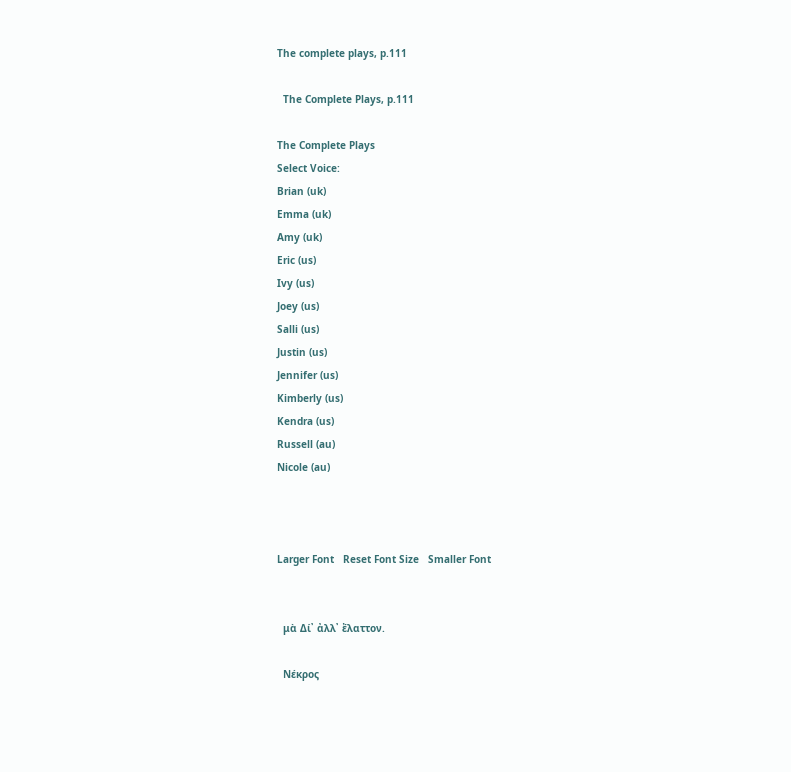The complete plays, p.111

  The Complete Plays, p.111

The Complete Plays
Select Voice:
Brian (uk)
Emma (uk)
Amy (uk)
Eric (us)
Ivy (us)
Joey (us)
Salli (us)
Justin (us)
Jennifer (us)
Kimberly (us)
Kendra (us)
Russell (au)
Nicole (au)



Larger Font   Reset Font Size   Smaller Font


  μὰ Δί᾽ ἀλλ᾽ ἔλαττον.

  Νέκρος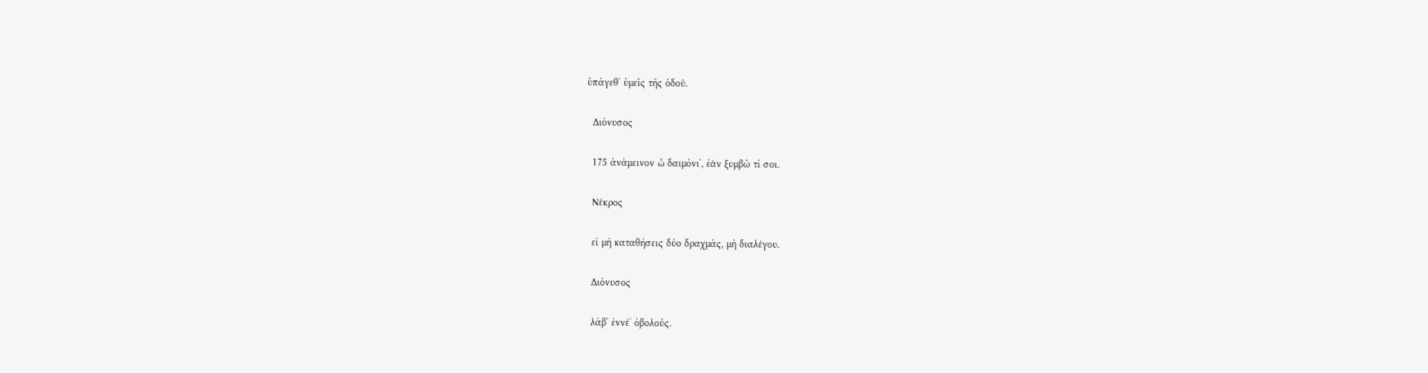ὑπάγεθ᾽ ὑμεῖς τῆς ὁδοῦ.

  Διόνυσος

  175 ἀνάμεινον ὦ δαιμόνι᾽, ἐὰν ξυμβῶ τί σοι.

  Νέκρος

  εἰ μὴ καταθήσεις δύο δραχμάς, μὴ διαλέγου.

  Διόνυσος

  λάβ᾽ ἐννέ᾽ ὀβολούς.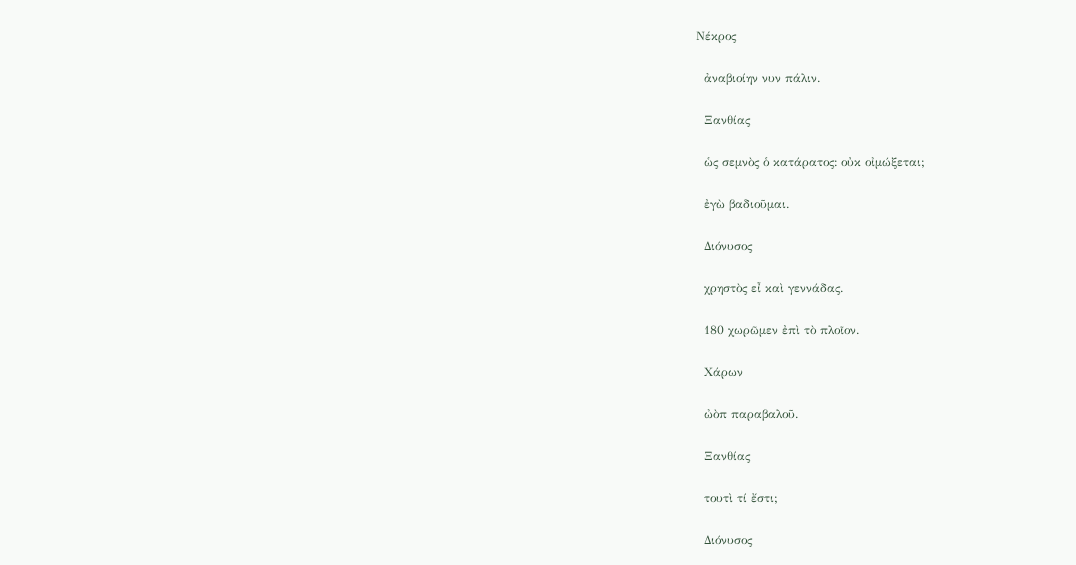Νέκρος

  ἀναβιοίην νυν πάλιν.

  Ξανθίας

  ὡς σεμνὸς ὁ κατάρατος: οὐκ οἰμώξεται;

  ἐγὼ βαδιοῦμαι.

  Διόνυσος

  χρηστὸς εἶ καὶ γεννάδας.

  180 χωρῶμεν ἐπὶ τὸ πλοῖον.

  Χάρων

  ὠὸπ παραβαλοῦ.

  Ξανθίας

  τουτὶ τί ἔστι;

  Διόνυσος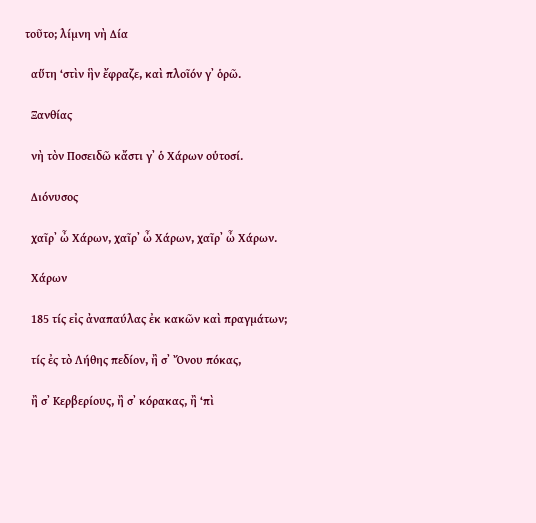τοῦτο; λίμνη νὴ Δία

  αὕτη ‘στὶν ἣν ἔφραζε, καὶ πλοῖόν γ᾽ ὁρῶ.

  Ξανθίας

  νὴ τὸν Ποσειδῶ κἄστι γ᾽ ὁ Χάρων οὑτοσί.

  Διόνυσος

  χαῖρ᾽ ὦ Χάρων, χαῖρ᾽ ὦ Χάρων, χαῖρ᾽ ὦ Χάρων.

  Χάρων

  185 τίς εἰς ἀναπαύλας ἐκ κακῶν καὶ πραγμάτων;

  τίς ἐς τὸ Λήθης πεδίον, ἢ σ᾽ Ὄνου πόκας,

  ἢ σ᾽ Κερβερίους, ἢ σ᾽ κόρακας, ἢ ‘πὶ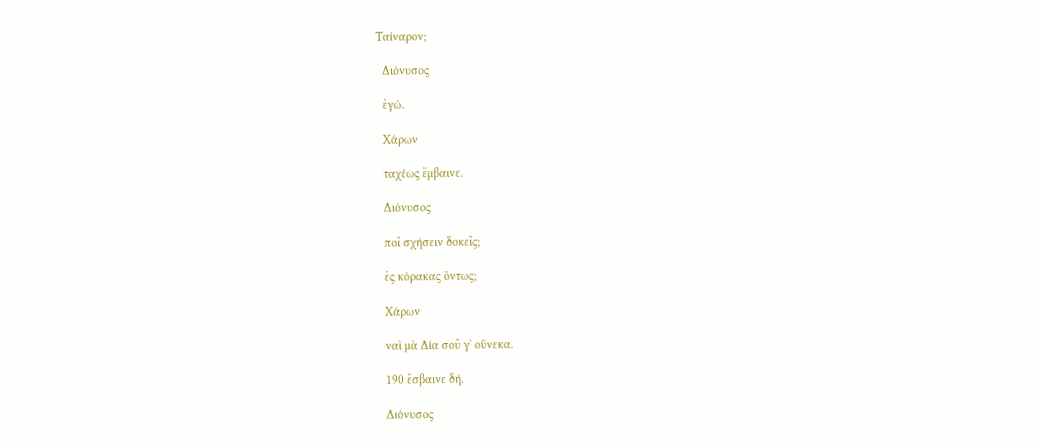Ταίναρον;

  Διόνυσος

  ἐγώ.

  Χάρων

  ταχέως ἔμβαινε.

  Διόνυσος

  ποῖ σχήσειν δοκεῖς;

  ἐς κόρακας ὄντως;

  Χάρων

  ναὶ μὰ Δία σοῦ γ᾽ οὕνεκα.

  190 ἔσβαινε δή.

  Διόνυσος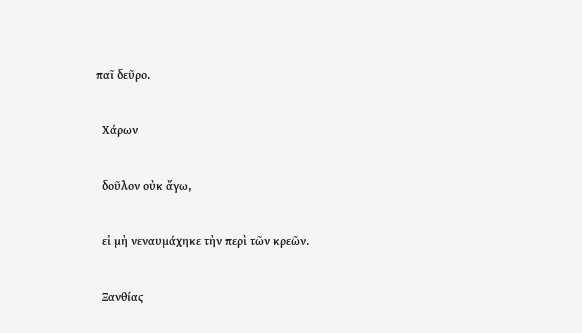παῖ δεῦρο.

  Χάρων

  δοῦλον οὐκ ἄγω,

  εἰ μὴ νεναυμάχηκε τὴν περὶ τῶν κρεῶν.

  Ξανθίας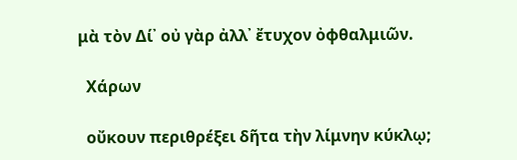μὰ τὸν Δί᾽ οὐ γὰρ ἀλλ᾽ ἔτυχον ὀφθαλμιῶν.

  Χάρων

  οὔκουν περιθρέξει δῆτα τὴν λίμνην κύκλῳ;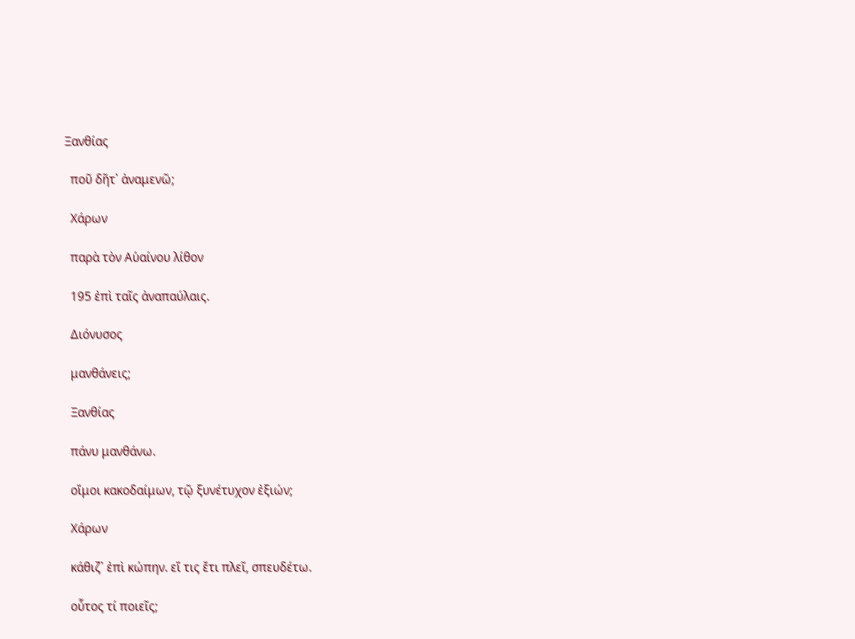Ξανθίας

  ποῦ δῆτ᾽ ἀναμενῶ;

  Χάρων

  παρὰ τὸν Αὑαίνου λίθον

  195 ἐπὶ ταῖς ἀναπαύλαις.

  Διόνυσος

  μανθάνεις;

  Ξανθίας

  πάνυ μανθάνω.

  οἴμοι κακοδαίμων, τῷ ξυνέτυχον ἐξιών;

  Χάρων

  κάθιζ᾽ ἐπὶ κώπην. εἴ τις ἔτι πλεῖ, σπευδέτω.

  οὗτος τί ποιεῖς;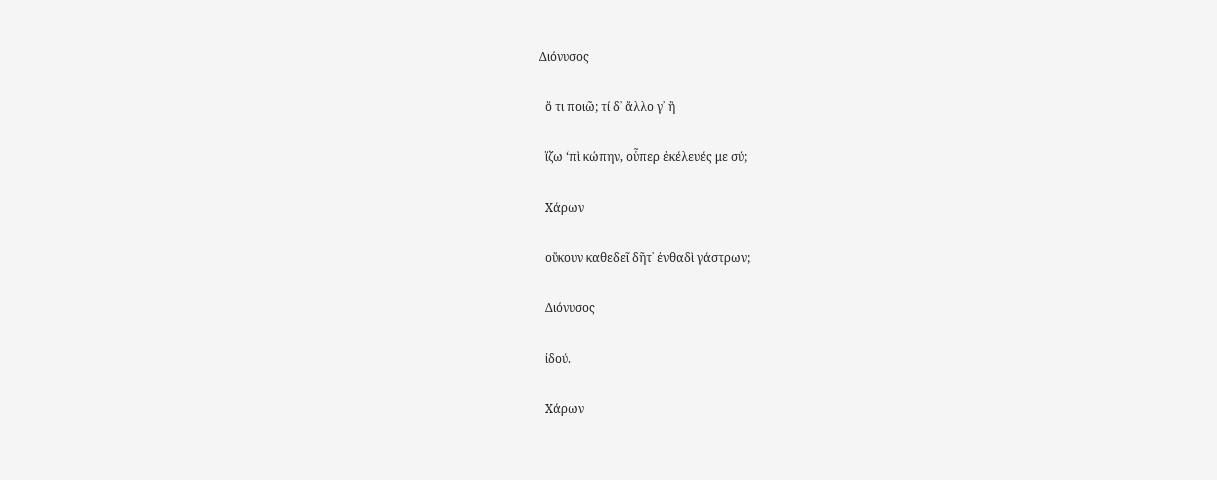Διόνυσος

  ὅ τι ποιῶ; τί δ᾽ ἄλλο γ᾽ ἢ

  ἵζω ‘πὶ κώπην, οὗπερ ἐκέλευές με σύ;

  Χάρων

  οὔκουν καθεδεῖ δῆτ᾽ ἐνθαδὶ γάστρων;

  Διόνυσος

  ἰδού.

  Χάρων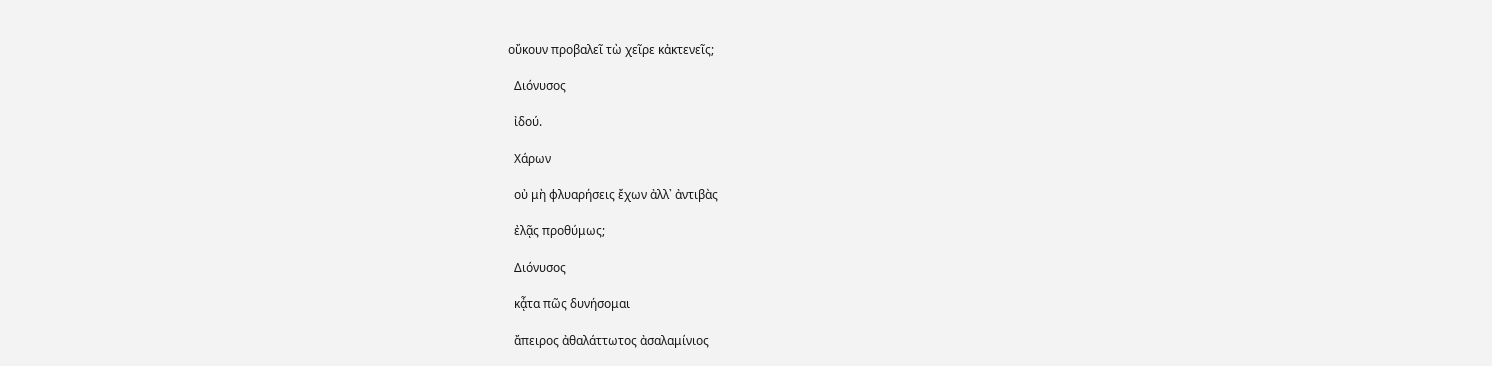οὔκουν προβαλεῖ τὼ χεῖρε κἀκτενεῖς;

  Διόνυσος

  ἰδού.

  Χάρων

  οὐ μὴ φλυαρήσεις ἔχων ἀλλ᾽ ἀντιβὰς

  ἐλᾷς προθύμως;

  Διόνυσος

  κᾆτα πῶς δυνήσομαι

  ἄπειρος ἀθαλάττωτος ἀσαλαμίνιος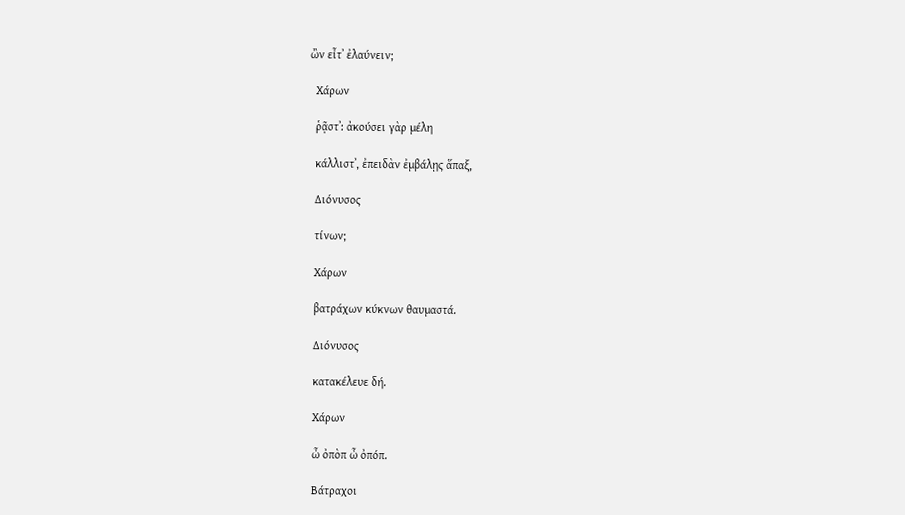ὢν εἶτ᾽ ἐλαύνειν;

  Χάρων

  ῥᾷστ᾽: ἀκούσει γὰρ μέλη

  κάλλιστ᾽, ἐπειδὰν ἐμβάλῃς ἅπαξ,

  Διόνυσος

  τίνων;

  Χάρων

  βατράχων κύκνων θαυμαστά.

  Διόνυσος

  κατακέλευε δή.

  Χάρων

  ὦ ὀπὸπ ὦ ὀπόπ.

  Βάτραχοι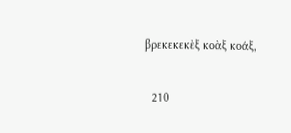βρεκεκεκὲξ κοὰξ κοάξ,

  210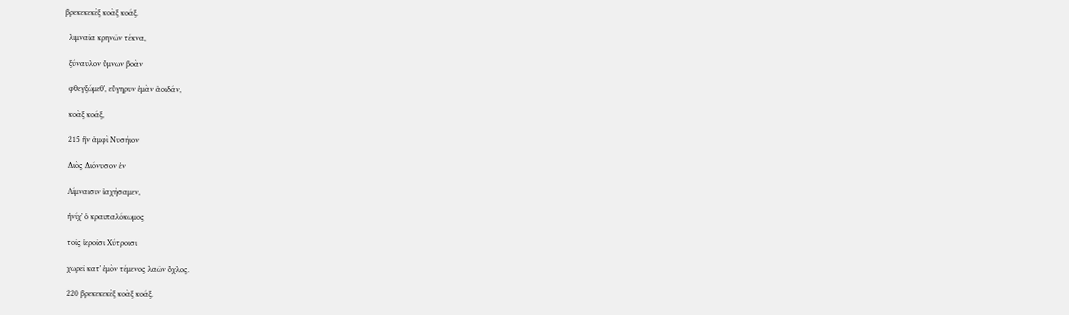βρεκεκεκὲξ κοὰξ κοάξ.

  λιμναῖα κρηνῶν τέκνα,

  ξύναυλον ὕμνων βοὰν

  φθεγξώμεθ᾽, εὔγηρυν ἐμὰν ἀοιδάν,

  κοὰξ κοάξ,

  215 ἣν ἀμφὶ Νυσήιον

  Διὸς Διόνυσον ἐν

  Λίμναισιν ἰαχήσαμεν,

  ἡνίχ᾽ ὁ κραιπαλόκωμος

  τοῖς ἱεροῖσι Χύτροισι

  χωρεῖ κατ᾽ ἐμὸν τέμενος λαῶν ὄχλος.

  220 βρεκεκεκὲξ κοὰξ κοάξ.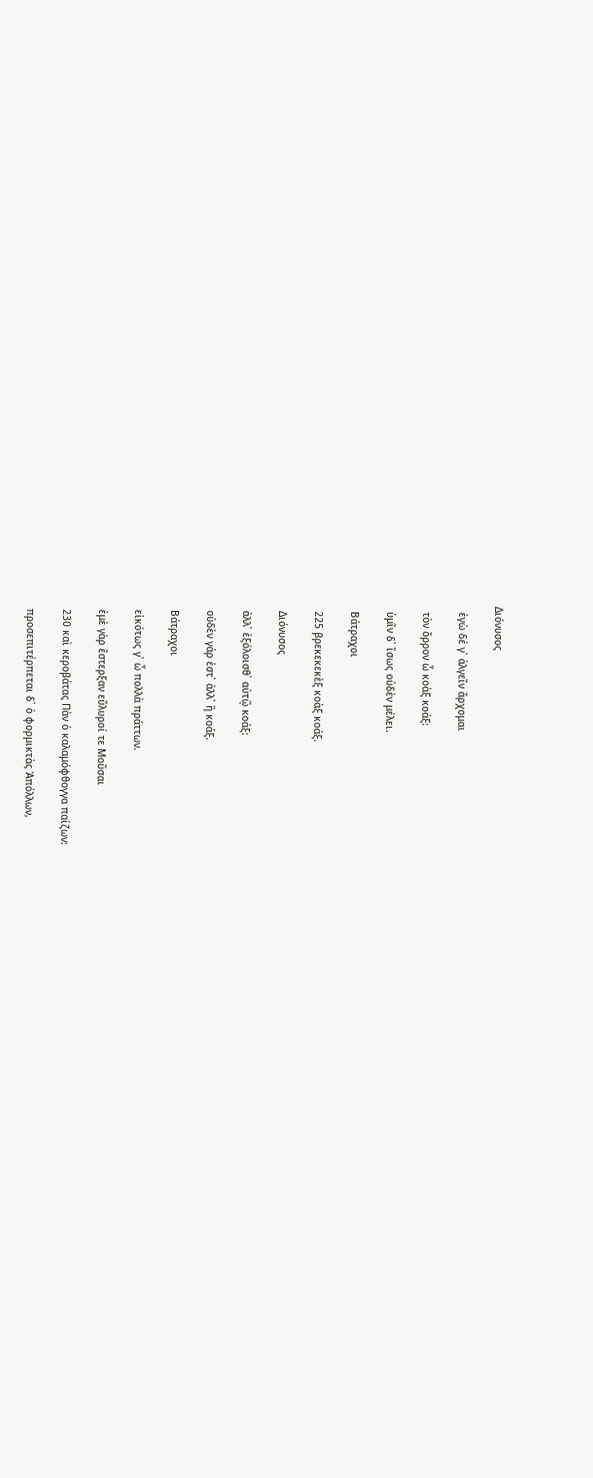Διόνυσος

  ἐγὼ δέ γ᾽ ἀλγεῖν ἄρχομαι

  τὸν ὄρρον ὦ κοὰξ κοάξ:

  ὑμῖν δ᾽ ἴσως οὐδὲν μέλει.

  Βάτραχοι

  225 βρεκεκεκὲξ κοὰξ κοάξ.

  Διόνυσος

  ἀλλ᾽ ἐξόλοισθ᾽ αὐτῷ κοάξ:

  οὐδὲν γάρ ἐστ᾽ ἀλλ᾽ ἢ κοάξ.

  Βάτραχοι

  εἰκότως γ᾽ ὦ πολλὰ πράττων.

  ἐμὲ γὰρ ἔστερξαν εὔλυροί τε Μοῦσαι

  230 καὶ κεροβάτας Πὰν ὁ καλαμόφθογγα παίζων:

  προσεπιτέρπεται δ᾽ ὁ φορμικτὰς Ἀπόλλων,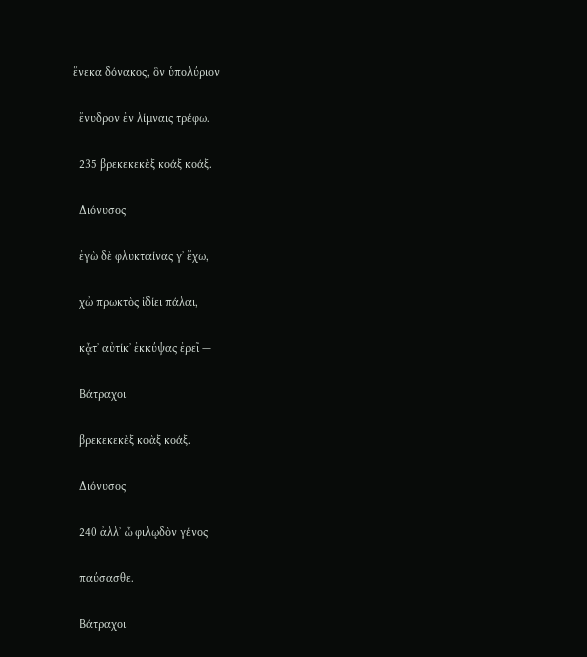ἕνεκα δόνακος, ὃν ὑπολύριον

  ἔνυδρον ἐν λίμναις τρέφω.

  235 βρεκεκεκὲξ κοάξ κοάξ.

  Διόνυσος

  ἐγὼ δὲ φλυκταίνας γ᾽ ἔχω,

  χὠ πρωκτὸς ἰδίει πάλαι,

  κᾆτ᾽ αὐτίκ᾽ ἐκκύψας ἐρεῖ —

  Βάτραχοι

  βρεκεκεκὲξ κοὰξ κοάξ.

  Διόνυσος

  240 ἀλλ᾽ ὦ φιλῳδὸν γένος

  παύσασθε.

  Βάτραχοι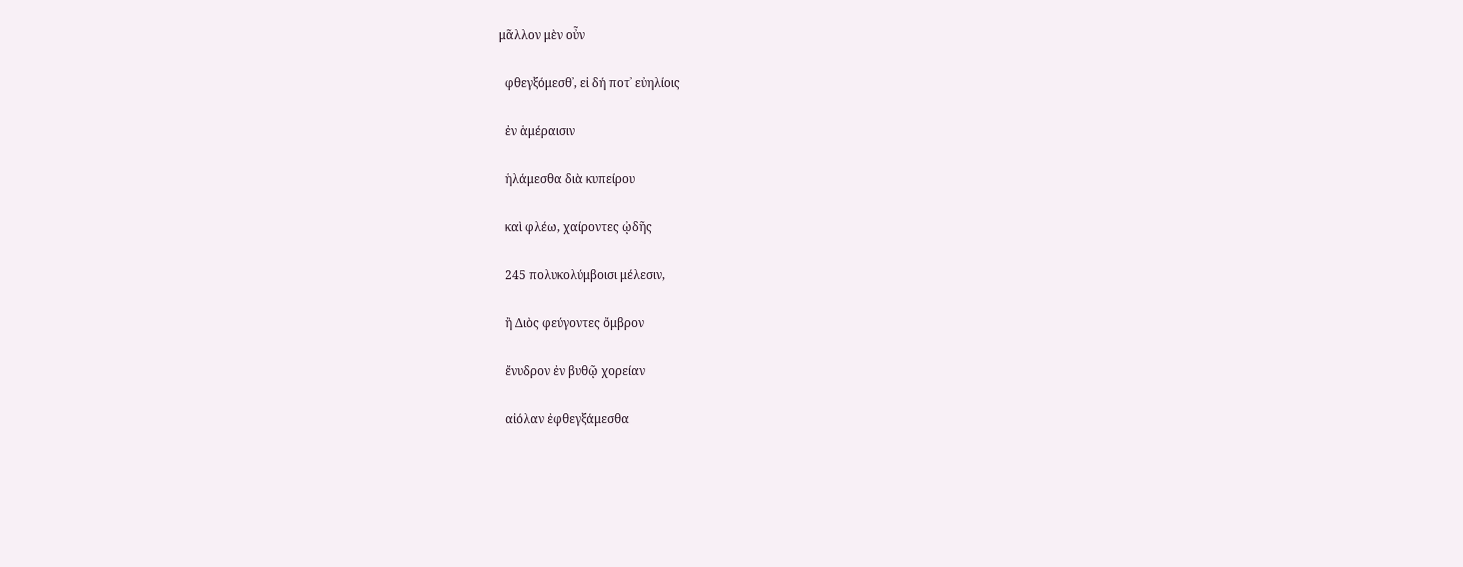μᾶλλον μὲν οὖν

  φθεγξόμεσθ᾽, εἰ δή ποτ᾽ εὐηλίοις

  ἐν ἁμέραισιν

  ἡλάμεσθα διὰ κυπείρου

  καὶ φλέω, χαίροντες ᾠδῆς

  245 πολυκολύμβοισι μέλεσιν,

  ἢ Διὸς φεύγοντες ὄμβρον

  ἔνυδρον ἐν βυθῷ χορείαν

  αἰόλαν ἐφθεγξάμεσθα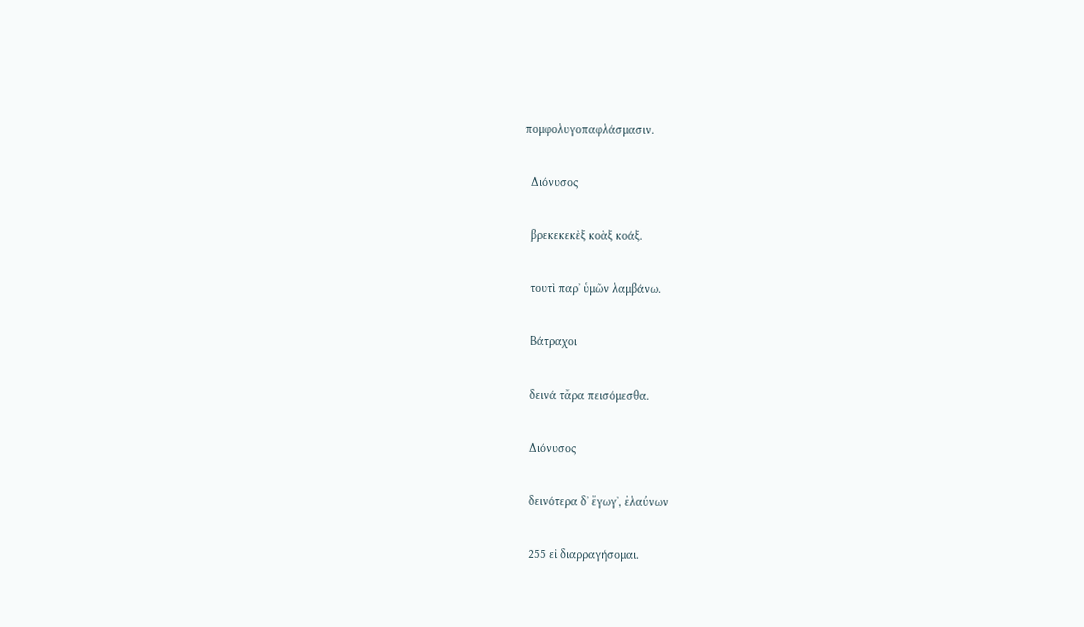πομφολυγοπαφλάσμασιν.

  Διόνυσος

  βρεκεκεκὲξ κοὰξ κοάξ.

  τουτὶ παρ᾽ ὑμῶν λαμβάνω.

  Βάτραχοι

  δεινά τἄρα πεισόμεσθα.

  Διόνυσος

  δεινότερα δ᾽ ἔγωγ᾽, ἐλαύνων

  255 εἰ διαρραγήσομαι.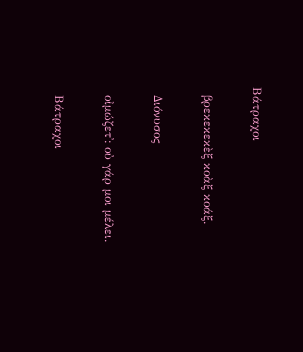Βάτραχοι

  βρεκεκεκὲξ κοὰξ κοάξ.

  Διόνυσος

  οἰμώζετ᾽: οὐ γάρ μοι μέλει.

  Βάτραχοι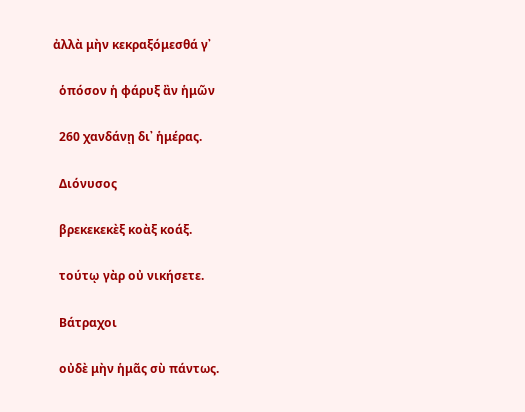ἀλλὰ μὴν κεκραξόμεσθά γ᾽

  ὁπόσον ἡ φάρυξ ἂν ἡμῶν

  260 χανδάνῃ δι᾽ ἡμέρας.

  Διόνυσος

  βρεκεκεκὲξ κοὰξ κοάξ.

  τούτῳ γὰρ οὐ νικήσετε.

  Βάτραχοι

  οὐδὲ μὴν ἡμᾶς σὺ πάντως.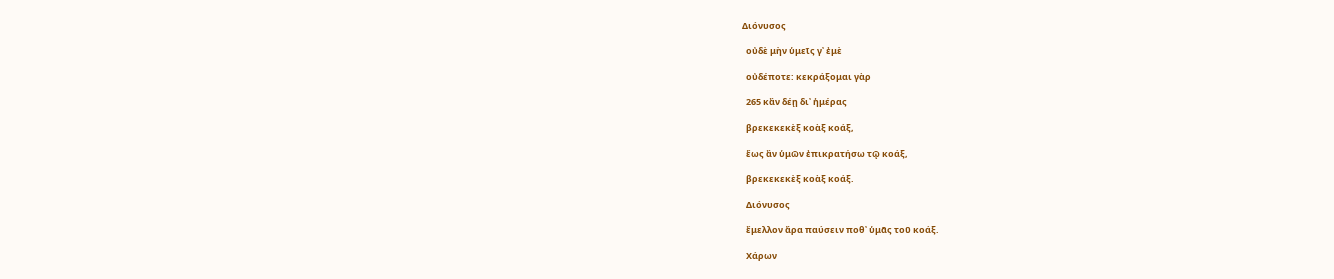Διόνυσος

  οὐδὲ μὴν ὑμεῖς γ᾽ ἐμὲ

  οὐδέποτε: κεκράξομαι γὰρ

  265 κἂν δέῃ δι᾽ ἡμέρας

  βρεκεκεκὲξ κοὰξ κοάξ,

  ἕως ἂν ὑμῶν ἐπικρατήσω τῷ κοάξ,

  βρεκεκεκὲξ κοὰξ κοάξ.

  Διόνυσος

  ἔμελλον ἄρα παύσειν ποθ᾽ ὑμᾶς τοῦ κοάξ.

  Χάρων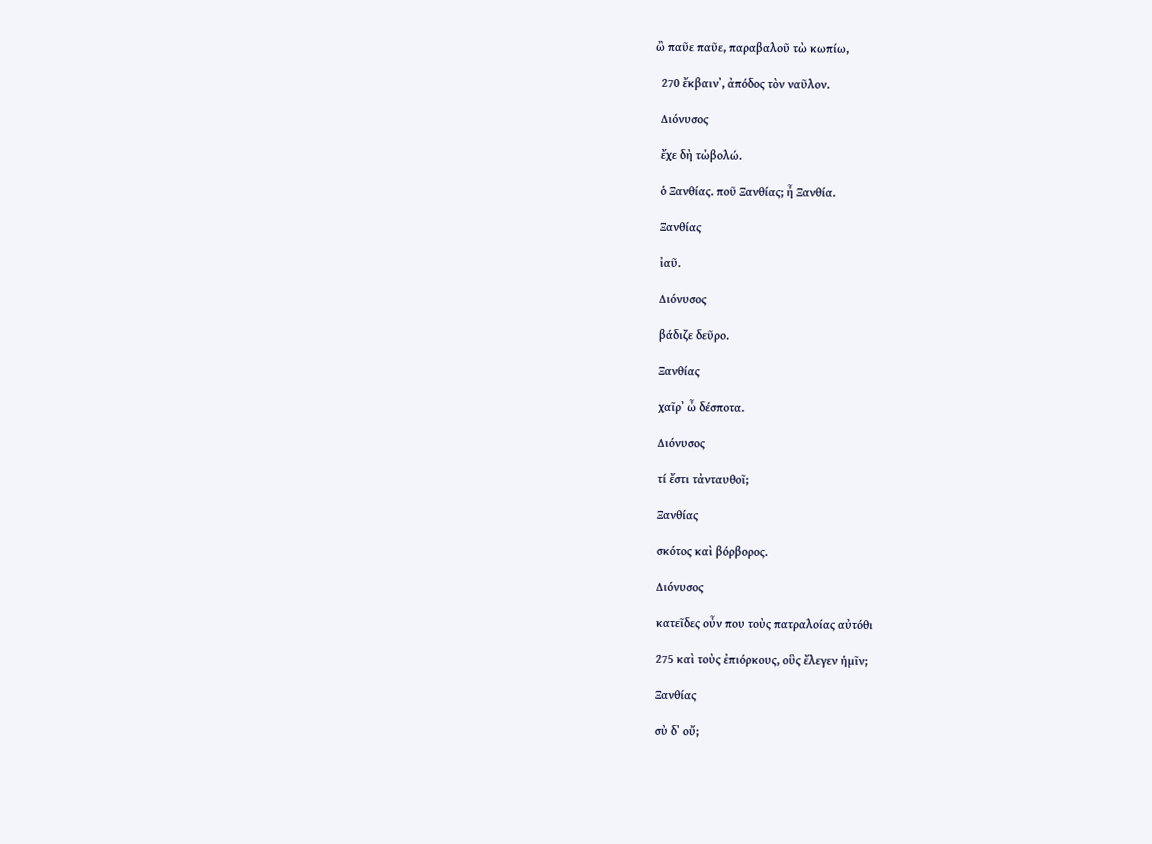ὢ παῦε παῦε, παραβαλοῦ τὼ κωπίω,

  270 ἔκβαιν᾽, ἀπόδος τὸν ναῦλον.

  Διόνυσος

  ἔχε δὴ τὠβολώ.

  ὁ Ξανθίας. ποῦ Ξανθίας; ἦ Ξανθία.

  Ξανθίας

  ἰαῦ.

  Διόνυσος

  βάδιζε δεῦρο.

  Ξανθίας

  χαῖρ᾽ ὦ δέσποτα.

  Διόνυσος

  τί ἔστι τἀνταυθοῖ;

  Ξανθίας

  σκότος καὶ βόρβορος.

  Διόνυσος

  κατεῖδες οὖν που τοὺς πατραλοίας αὐτόθι

  275 καὶ τοὺς ἐπιόρκους, οὓς ἔλεγεν ἡμῖν;

  Ξανθίας

  σὺ δ᾽ οὔ;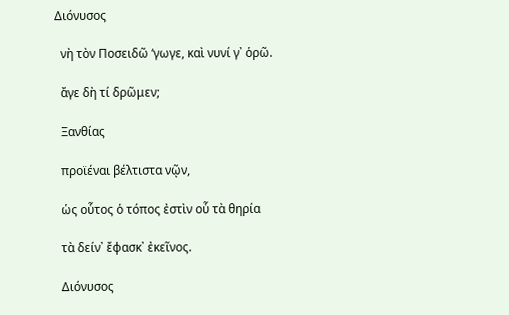Διόνυσος

  νὴ τὸν Ποσειδῶ ‘γωγε, καὶ νυνί γ᾽ ὁρῶ.

  ἄγε δὴ τί δρῶμεν;

  Ξανθίας

  προϊέναι βέλτιστα νῷν,

  ὡς οὗτος ὁ τόπος ἐστὶν οὗ τὰ θηρία

  τὰ δείν᾽ ἔφασκ᾽ ἐκεῖνος.

  Διόνυσος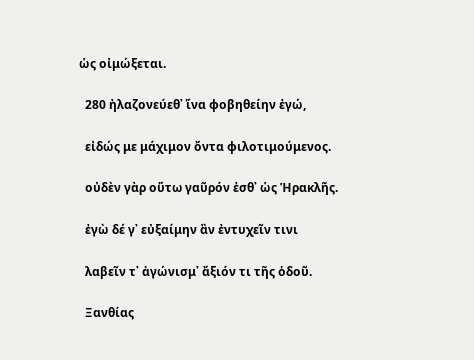ὡς οἰμώξεται.

  280 ἠλαζονεύεθ᾽ ἵνα φοβηθείην ἐγώ,

  εἰδώς με μάχιμον ὄντα φιλοτιμούμενος.

  οὐδὲν γὰρ οὕτω γαῦρόν ἐσθ᾽ ὡς Ἡρακλῆς.

  ἐγὼ δέ γ᾽ εὐξαίμην ἂν ἐντυχεῖν τινι

  λαβεῖν τ᾽ ἀγώνισμ᾽ ἄξιόν τι τῆς ὁδοῦ.

  Ξανθίας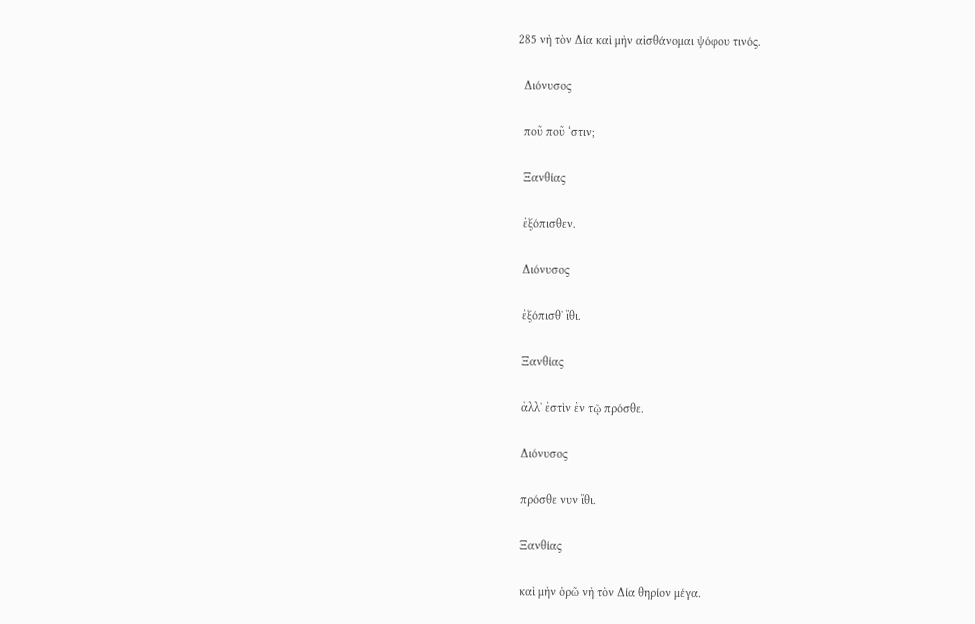285 νὴ τὸν Δία καὶ μὴν αἰσθάνομαι ψόφου τινός.

  Διόνυσος

  ποῦ ποῦ ‘στιν;

  Ξανθίας

  ἐξόπισθεν.

  Διόνυσος

  ἐξόπισθ᾽ ἴθι.

  Ξανθίας

  ἀλλ᾽ ἐστὶν ἐν τῷ πρόσθε.

  Διόνυσος

  πρόσθε νυν ἴθι.

  Ξανθίας

  καὶ μὴν ὁρῶ νὴ τὸν Δία θηρίον μέγα.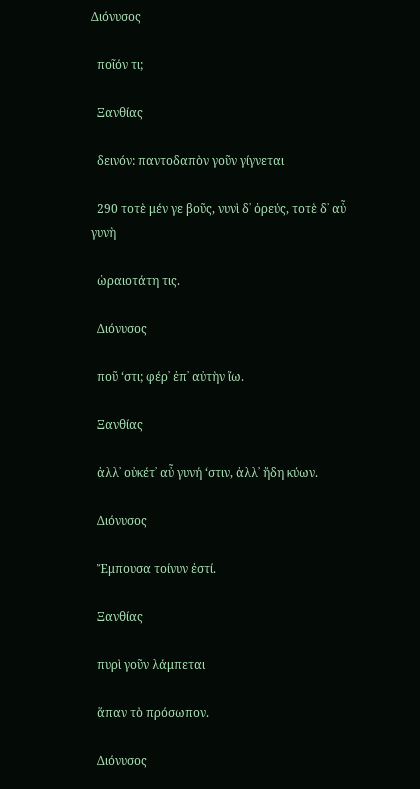Διόνυσος

  ποῖόν τι;

  Ξανθίας

  δεινόν: παντοδαπὸν γοῦν γίγνεται

  290 τοτὲ μέν γε βοῦς, νυνὶ δ᾽ ὀρεύς, τοτὲ δ᾽ αὖ γυνὴ

  ὡραιοτάτη τις.

  Διόνυσος

  ποῦ ‘στι; φέρ᾽ ἐπ᾽ αὐτὴν ἴω.

  Ξανθίας

  ἀλλ᾽ οὐκέτ᾽ αὖ γυνή ‘στιν, ἀλλ᾽ ἤδη κύων.

  Διόνυσος

  Ἔμπουσα τοίνυν ἐστί.

  Ξανθίας

  πυρὶ γοῦν λάμπεται

  ἅπαν τὸ πρόσωπον.

  Διόνυσος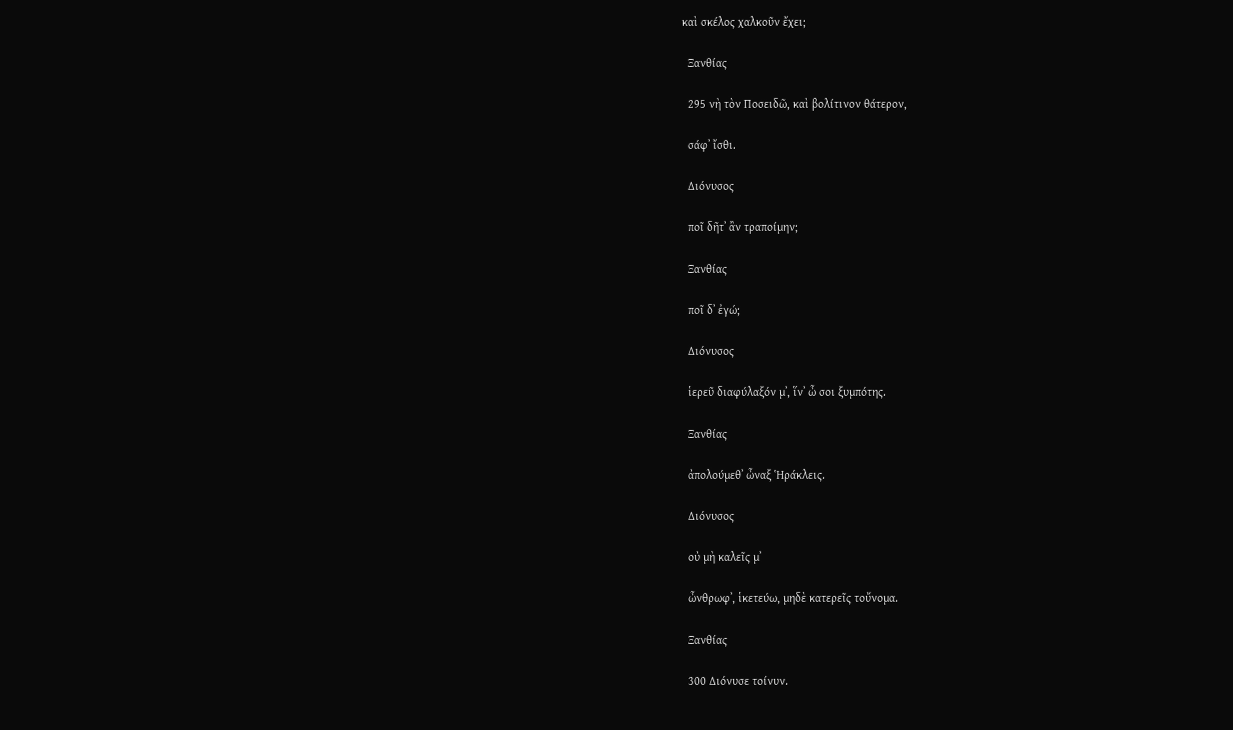καὶ σκέλος χαλκοῦν ἔχει;

  Ξανθίας

  295 νὴ τὸν Ποσειδῶ, καὶ βολίτινον θάτερον,

  σάφ᾽ ἴσθι.

  Διόνυσος

  ποῖ δῆτ᾽ ἂν τραποίμην;

  Ξανθίας

  ποῖ δ᾽ ἐγώ;

  Διόνυσος

  ἱερεῦ διαφύλαξόν μ᾽, ἵν᾽ ὦ σοι ξυμπότης.

  Ξανθίας

  ἀπολούμεθ᾽ ὦναξ Ἡράκλεις.

  Διόνυσος

  οὐ μὴ καλεῖς μ᾽

  ὦνθρωφ᾽, ἱκετεύω, μηδὲ κατερεῖς τοὔνομα.

  Ξανθίας

  300 Διόνυσε τοίνυν.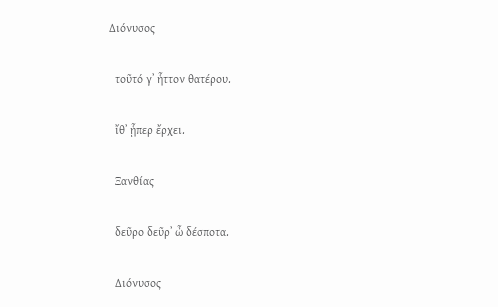Διόνυσος

  τοῦτό γ᾽ ἧττον θατέρου.

  ἴθ᾽ ᾗπερ ἔρχει.

  Ξανθίας

  δεῦρο δεῦρ᾽ ὦ δέσποτα.

  Διόνυσος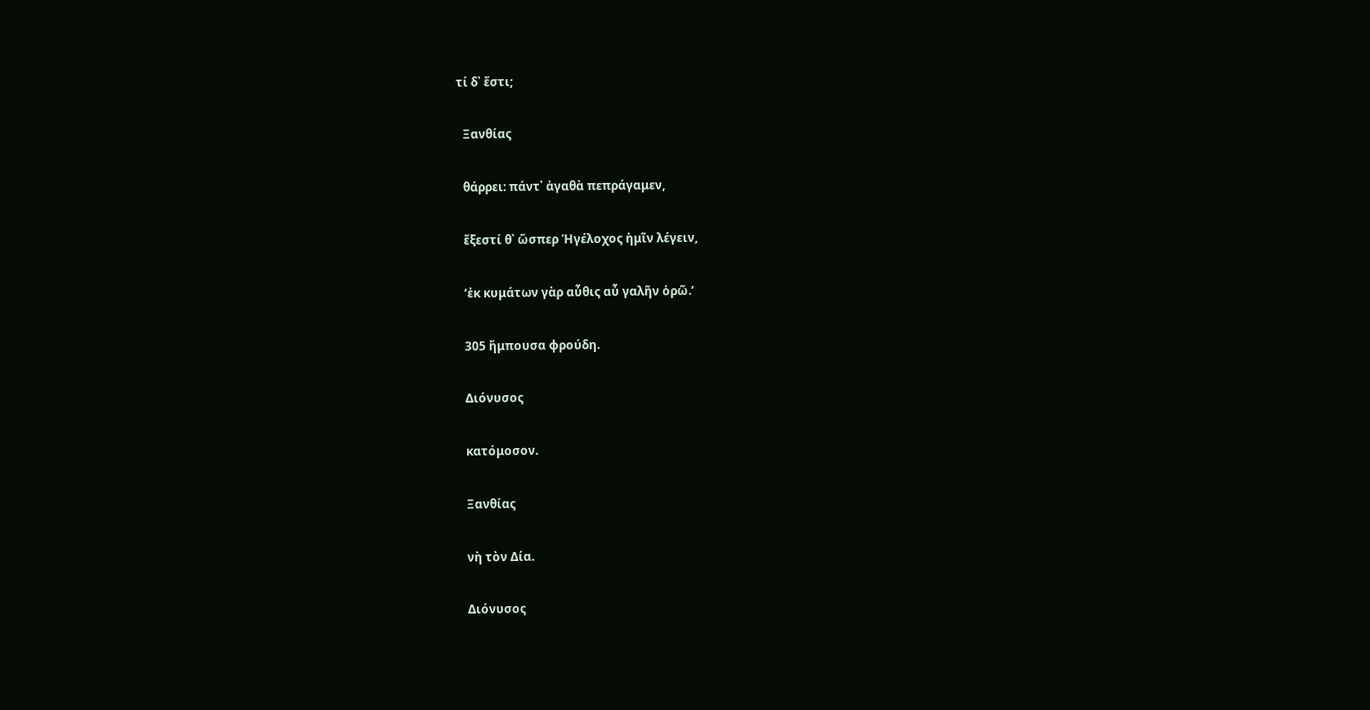τί δ᾽ ἔστι;

  Ξανθίας

  θάρρει: πάντ᾽ ἀγαθὰ πεπράγαμεν,

  ἔξεστί θ᾽ ὥσπερ Ἡγέλοχος ἡμῖν λέγειν,

  ‘ἐκ κυμάτων γὰρ αὖθις αὖ γαλῆν ὁρῶ.’

  305 ἥμπουσα φρούδη.

  Διόνυσος

  κατόμοσον.

  Ξανθίας

  νὴ τὸν Δία.

  Διόνυσος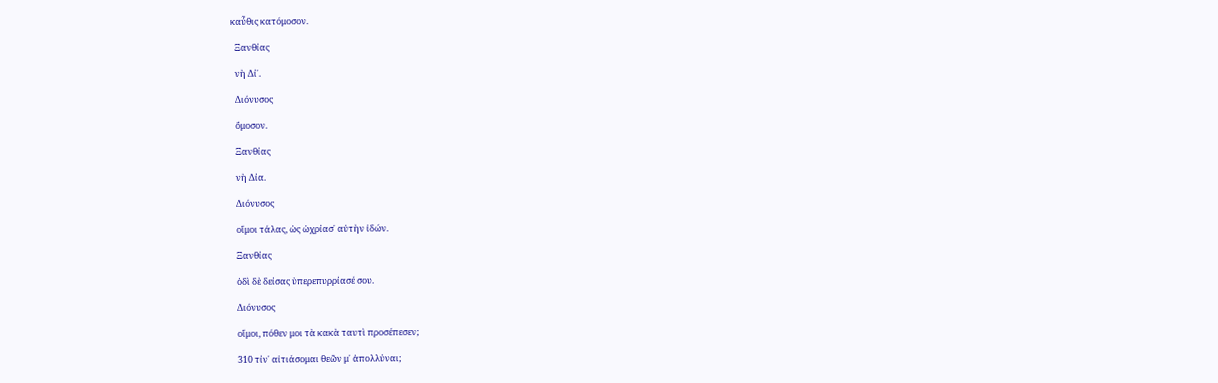καὖθις κατόμοσον.

  Ξανθίας

  νὴ Δί᾽.

  Διόνυσος

  ὄμοσον.

  Ξανθίας

  νὴ Δία.

  Διόνυσος

  οἴμοι τάλας, ὡς ὠχρίασ᾽ αὐτὴν ἰδών.

  Ξανθίας

  ὁδὶ δὲ δείσας ὑπερεπυρρίασέ σου.

  Διόνυσος

  οἴμοι, πόθεν μοι τὰ κακὰ ταυτὶ προσέπεσεν;

  310 τίν᾽ αἰτιάσομαι θεῶν μ᾽ ἀπολλύναι;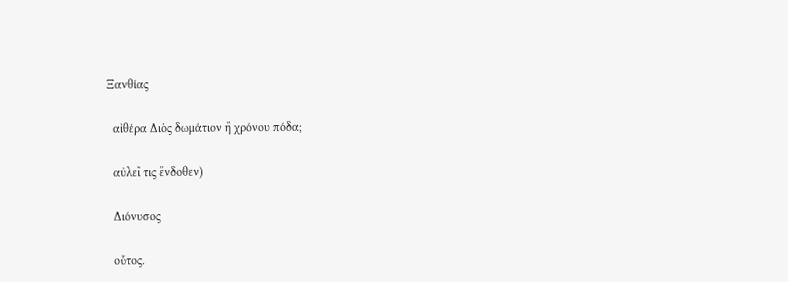Ξανθίας

  αἰθέρα Διὸς δωμάτιον ἢ χρόνου πόδα;

  αὐλεῖ τις ἔνδοθεν)

  Διόνυσος

  οὗτος.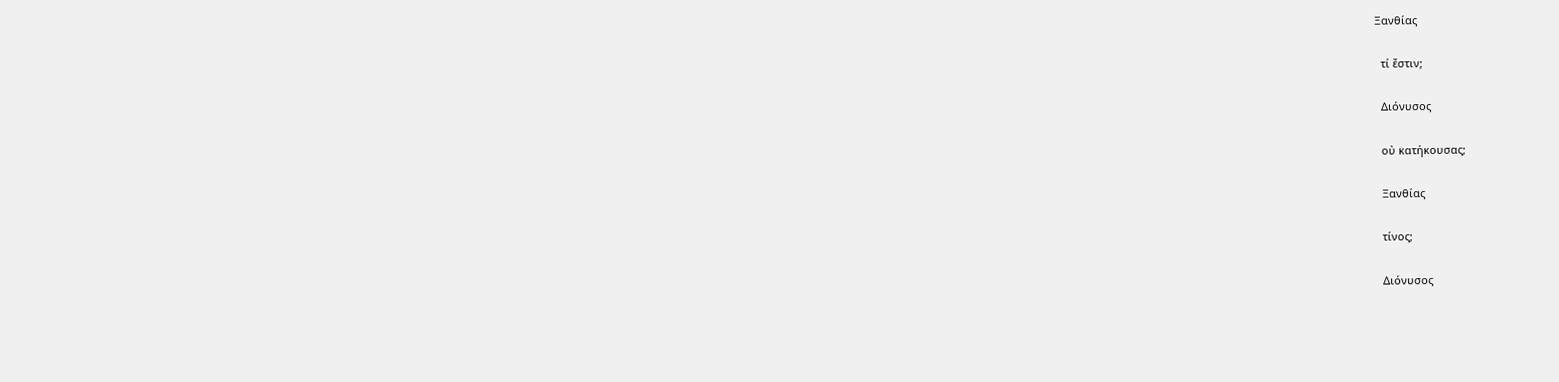Ξανθίας

  τί ἔστιν;

  Διόνυσος

  οὐ κατήκουσας;

  Ξανθίας

  τίνος;

  Διόνυσος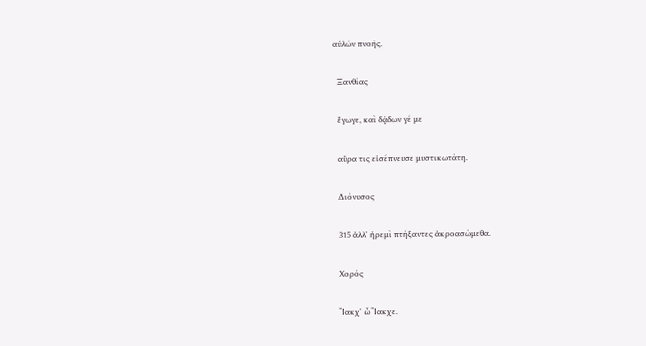αὐλῶν πνοῆς.

  Ξανθίας

  ἔγωγε, καὶ δᾴδων γέ με

  αὔρα τις εἰσέπνευσε μυστικωτάτη.

  Διόνυσος

  315 ἀλλ᾽ ἠρεμὶ πτήξαντες ἀκροασώμεθα.

  Χορός

  Ἴακχ᾽ ὦ Ἴακχε.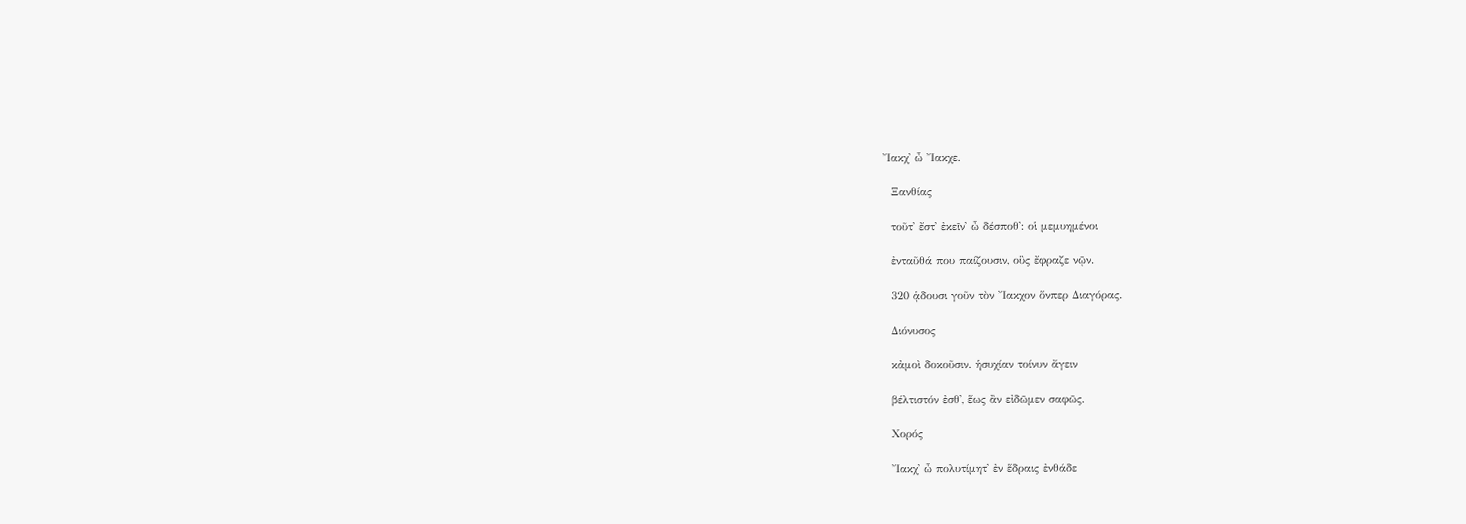Ἴακχ᾽ ὦ Ἴακχε.

  Ξανθίας

  τοῦτ᾽ ἔστ᾽ ἐκεῖν᾽ ὦ δέσποθ᾽: οἱ μεμυημένοι

  ἐνταῦθά που παίζουσιν, οὓς ἔφραζε νῷν.

  320 ᾁδουσι γοῦν τὸν Ἴακχον ὅνπερ Διαγόρας.

  Διόνυσος

  κἀμοὶ δοκοῦσιν. ἡσυχίαν τοίνυν ἄγειν

  βέλτιστόν ἐσθ᾽, ἕως ἂν εἰδῶμεν σαφῶς.

  Χορός

  Ἴακχ᾽ ὦ πολυτίμητ᾽ ἐν ἕδραις ἐνθάδε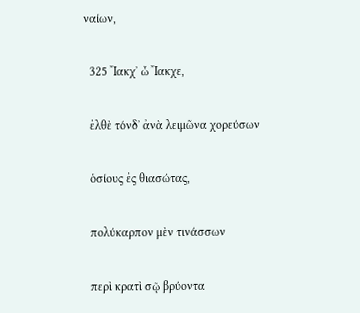ναίων,

  325 Ἴακχ᾽ ὦ Ἴακχε,

  ἐλθὲ τόνδ᾽ ἀνὰ λειμῶνα χορεύσων

  ὁσίους ἐς θιασώτας,

  πολύκαρπον μὲν τινάσσων

  περὶ κρατὶ σῷ βρύοντα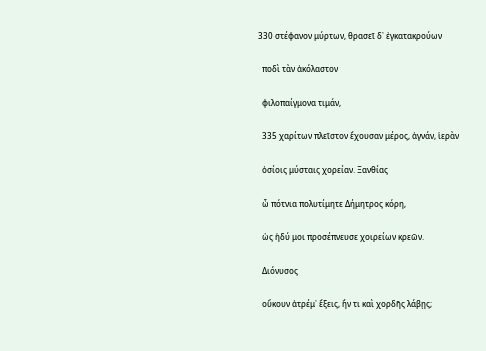330 στέφανον μύρτων, θρασεῖ δ᾽ ἐγκατακρούων

  ποδὶ τὰν ἀκόλαστον

  φιλοπαίγμονα τιμάν,

  335 χαρίτων πλεῖστον ἔχουσαν μέρος, ἁγνάν, ἱερὰν

  ὁσίοις μύσταις χορείαν. Ξανθίας

  ὦ πότνια πολυτίμητε Δήμητρος κόρη,

  ὡς ἡδύ μοι προσέπνευσε χοιρείων κρεῶν.

  Διόνυσος

  οὔκουν ἀτρέμ᾽ ἕξεις, ἤν τι καὶ χορδῆς λάβῃς;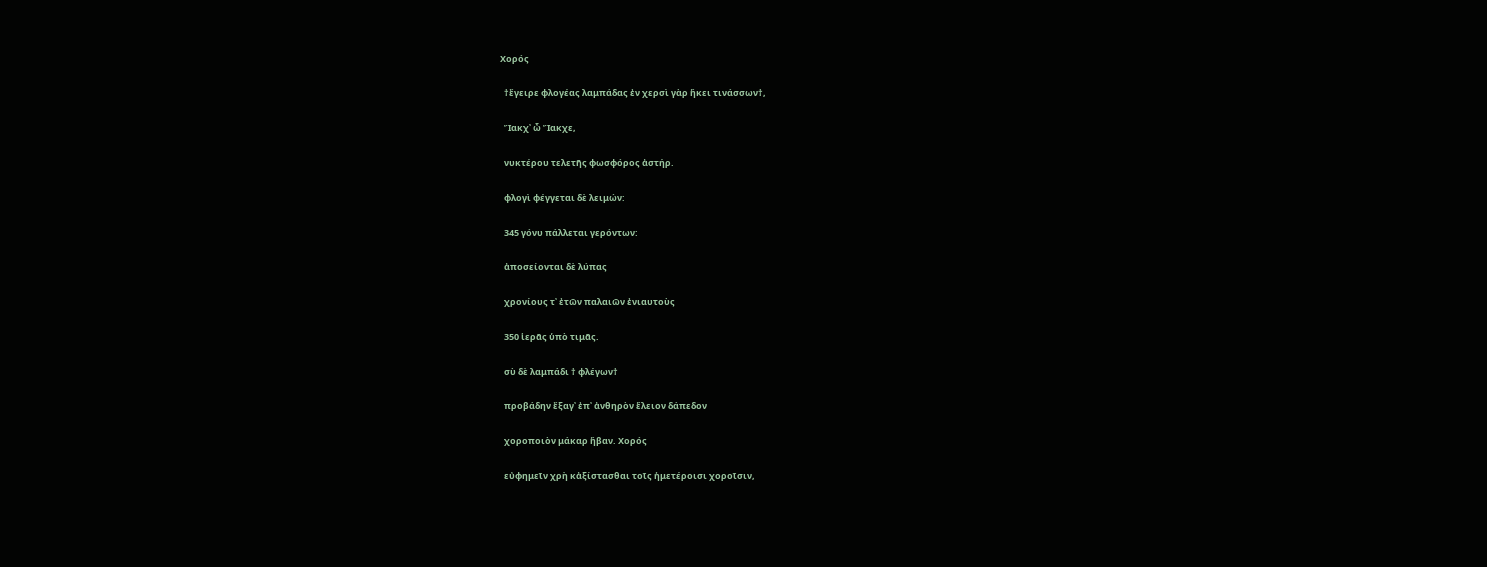Χορός

  †ἔγειρε φλογέας λαμπάδας ἐν χερσὶ γὰρ ἥκει τινάσσων†,

  Ἴακχ᾽ ὦ Ἴακχε,

  νυκτέρου τελετῆς φωσφόρος ἀστήρ.

  φλογὶ φέγγεται δὲ λειμών:

  345 γόνυ πάλλεται γερόντων:

  ἀποσείονται δὲ λύπας

  χρονίους τ᾽ ἐτῶν παλαιῶν ἐνιαυτοὺς

  350 ἱερᾶς ὑπὸ τιμᾶς.

  σὺ δὲ λαμπάδι † φλέγων†

  προβάδην ἔξαγ᾽ ἐπ᾽ ἀνθηρὸν ἕλειον δάπεδον

  χοροποιὸν μάκαρ ἥβαν. Χορός

  εὐφημεῖν χρὴ κἀξίστασθαι τοῖς ἡμετέροισι χοροῖσιν,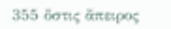355 ὅστις ἄπειρος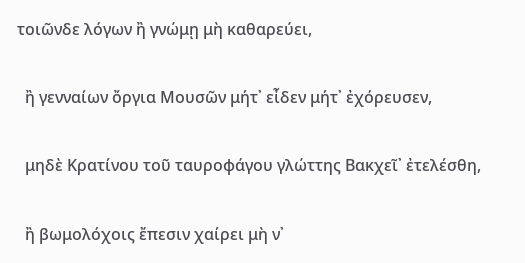τοιῶνδε λόγων ἢ γνώμῃ μὴ καθαρεύει,

  ἢ γενναίων ὄργια Μουσῶν μήτ᾽ εἶδεν μήτ᾽ ἐχόρευσεν,

  μηδὲ Κρατίνου τοῦ ταυροφάγου γλώττης Βακχεῖ᾽ ἐτελέσθη,

  ἢ βωμολόχοις ἔπεσιν χαίρει μὴ ν᾽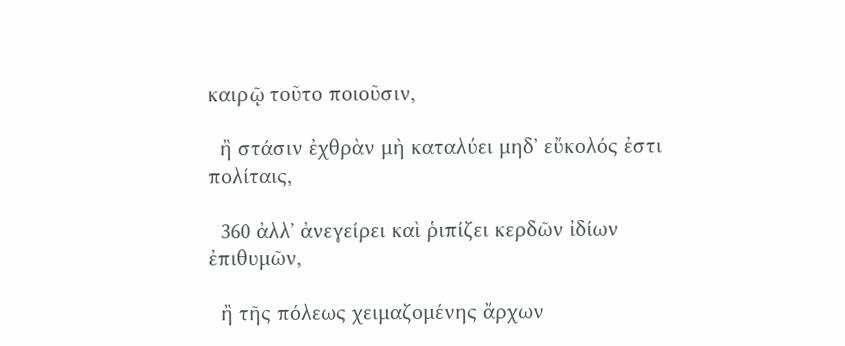καιρῷ τοῦτο ποιοῦσιν,

  ἢ στάσιν ἐχθρὰν μὴ καταλύει μηδ᾽ εὔκολός ἐστι πολίταις,

  360 ἀλλ᾽ ἀνεγείρει καὶ ῥιπίζει κερδῶν ἰδίων ἐπιθυμῶν,

  ἢ τῆς πόλεως χειμαζομένης ἄρχων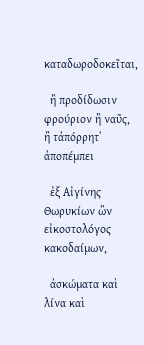καταδωροδοκεῖται,

  ἢ προδίδωσιν φρούριον ἢ ναῦς, ἢ τἀπόρρητ᾽ ἀποπέμπει

  ἐξ Αἰγίνης Θωρυκίων ὢν εἰκοστολόγος κακοδαίμων,

  ἀσκώματα καὶ λίνα καὶ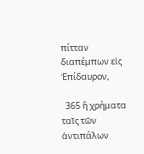πίτταν διαπέμπων εἰς Ἐπίδαυρον,

  365 ἢ χρήματα ταῖς τῶν ἀντιπάλων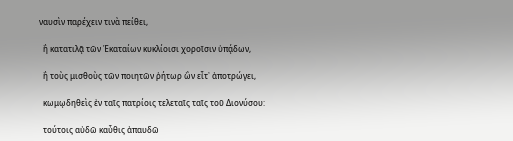ναυσὶν παρέχειν τινὰ πείθει,

  ἢ κατατιλᾷ τῶν Ἑκαταίων κυκλίοισι χοροῖσιν ὑπᾴδων,

  ἢ τοὺς μισθοὺς τῶν ποιητῶν ῥήτωρ ὢν εἶτ᾽ ἀποτρώγει,

  κωμῳδηθεὶς ἐν ταῖς πατρίοις τελεταῖς ταῖς τοῦ Διονύσου:

  τούτοις αὐδῶ καὖθις ἀπαυδῶ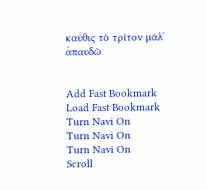καὖθις τὸ τρίτον μάλ᾽ ἀπαυδῶ


Add Fast Bookmark
Load Fast Bookmark
Turn Navi On
Turn Navi On
Turn Navi On
Scroll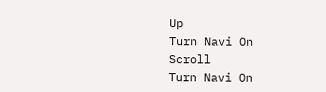Up
Turn Navi On
Scroll
Turn Navi On